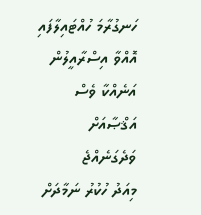ހަނގުރާމަ ހުއްޓައިލާފައި އޮއްވާ އިސްރާއީލުން އަނެއްކާ ވެސް އަޤްޞާއަށް ވަދެގަނެއްޖެ
މިއަދު ހުކުރު ނަމާދަށް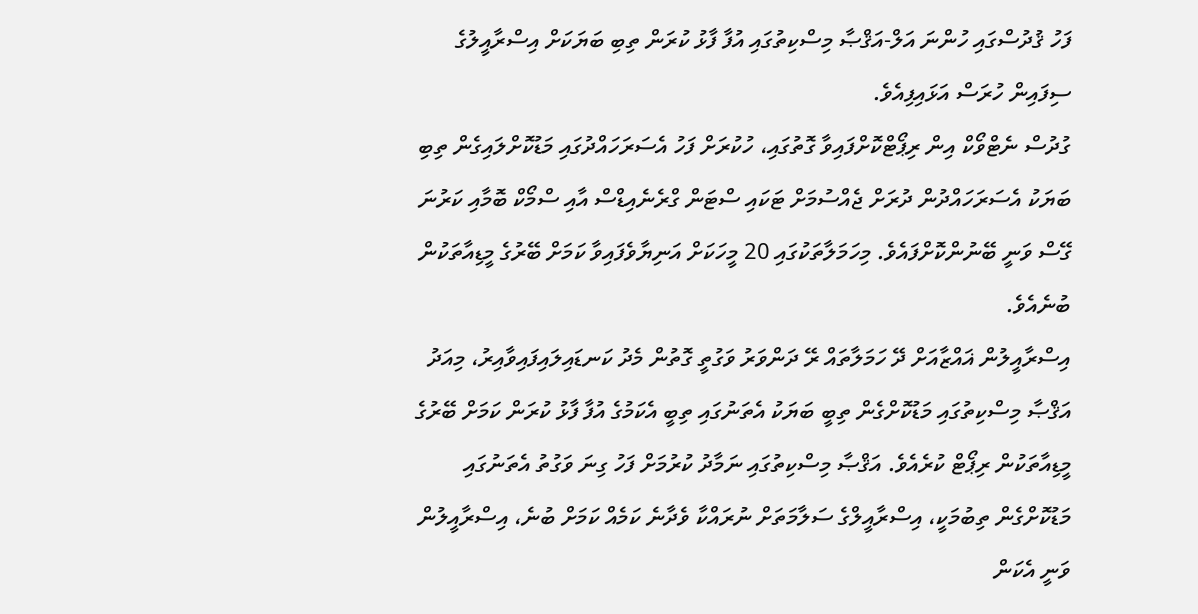ފަހު ޤުދުސްގައި ހުންނަ އަލް-އަޤްޞާ މިސްކިތުގައި އުފާ ފާޅު ކުރަން ތިބި ބަޔަކަށް އިސްރާއީލުގެ ސިފައިން ހުރަސް އަޅައިފިއެވެ.
ގުދުސް ނެޓްވޯކް އިން ރިޕޯޓްކޮށްފައިވާ ގޮތުގައި، ހުކުރަށް ފަހު އެސަރަހައްދުގައި މަޑުކޮށްލައިގެން ތިބި ބަޔަކު އެސަރަހައްދުން ދުރަށް ޖެއްސުމަށް ޓަކައި ސްޓަން ގްރެނެއިޑްސް އާއި ސްމޯކް ބޮމާއި ކަރުނަ ގޭސް ވަނީ ބޭނުންކޮށްފައެވެ. މިހަމަލާތަކުގައި 20 މީހަކަށް އަނިޔާވެފައިވާ ކަމަށް ބޭރުގެ މީޑިއާތަކުން ބުނެއެވެ.
އިސްރާއީލުން ޣައްޒާއަށް ދޭ ހަމަލާތައް ރޭ ދަންވަރު ވަގުތީ ގޮތުން މެދު ކަނޑައިލައިފައިވާއިރު، މިއަދު އަޤްޞާ މިސްކިތުގައި މަޑުކޮށްގެން ތިބީ ބަޔަކު އެތަނުގައި ތިބީ އެކަމުގެ އުފާ ފާޅު ކުރަން ކަމަށް ބޭރުގެ މީޑިއާތަކުން ރިޕޯޓް ކުރެއެވެ. އަޤްޞާ މިސްކިތުގައި ނަމާދު ކުރުމަށް ފަހު ގިނަ ވަގުތު އެތަނުގައި މަޑުކޮށްގެން ތިބުމަކީ، އިސްރާއީލްގެ ސަލާމަތަށް ނުރައްކާ ވެދާނެ ކަމެއް ކަމަށް ބުނެ، އިސްރާއީލުން ވަނީ އެކަން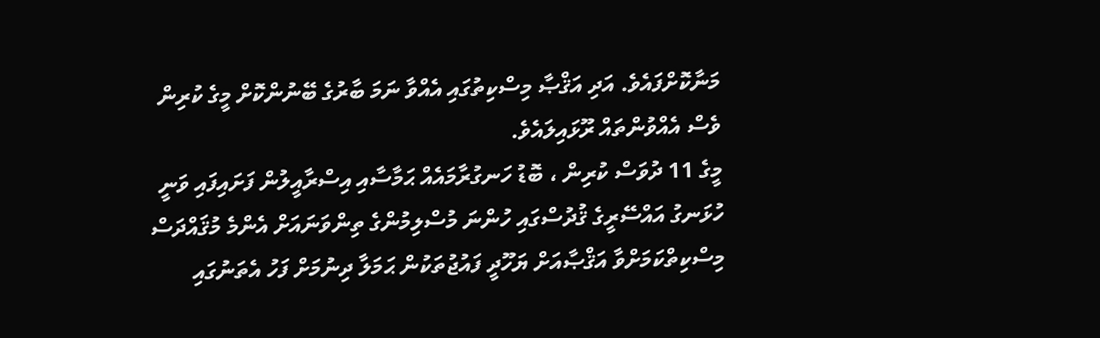މަނާކޮށްފައެވެ. އަދި އަޤްޞާ މިސްކިތުގައި އެއްވާ ނަމަ ބާރުގެ ބޭނުންކޮށް މީގެ ކުރިން ވެސް އެއްވުންތައް ރޫޅައިލައެވެ.
މީގެ 11 ދުވަސް ކުރިން ، ބޮޑު ހަނގުރާމައެއް ޙަމާސާއި އިސްރާއީލުން ފަށައިފައި ވަނީ ހުޅަނގު އައްސޭރީގެ ޤުދުސްގައި ހުންނަ މުސްލިމުންގެ ތިންވަނައަށް އެންމެ މުޤައްދަސް މިސްކިތްކަމަށްވާ އަޤްޞާއަށް ޔަހޫދީ ފައުޖުތަކުން ޙަމަލާ ދިނުމަށް ފަހު އެތަނުގައި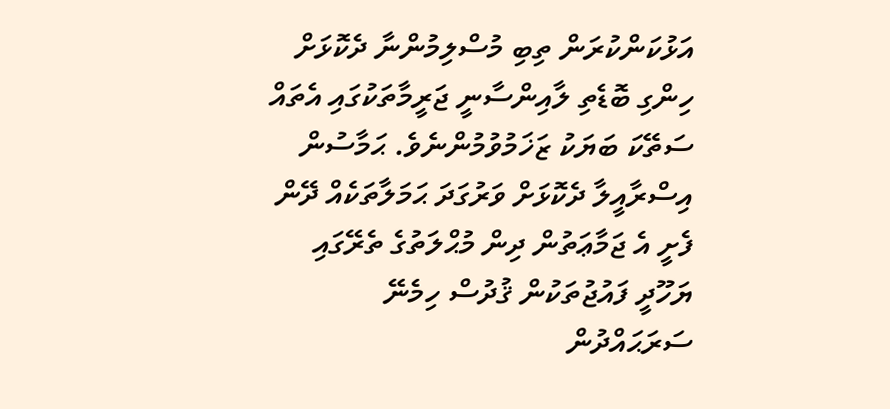އަޅުކަންކުރަން ތިބި މުސްލިމުންނާ ދެކޮޅަށް ހިންގި ބޮޑެތި ލާއިންސާނީ ޖަރީމާތަކުގައި އެތައް ސަތޭކަ ބަޔަކު ޒަޚަމުވުމުންނެވެ. ޙަމާސުން އިސްރާއީލާ ދެކޮޅަށް ވަރުގަދަ ޙަމަލާތަކެއް ދޭން ފެށީ އެ ޖަމާޢަތުން ދިން މުޙްލަތުގެ ތެރޭގައި ޔަހޫދީ ފައުޖުތަކުން ޤުދުސް ހިމެނޭ ސަރަޙައްދުން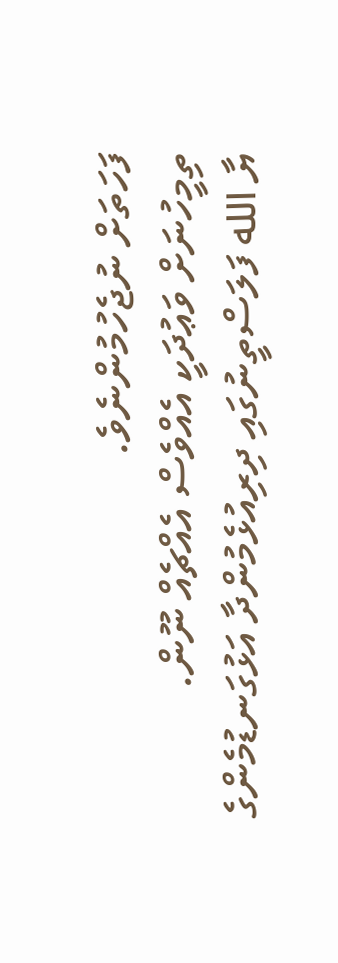ފަހަތަށް ނުޖެހުމުންނެވެ.
ތިމީހުނަށް ވަޢުދަކީ އެއްވެސް އެއްޗެއް ނޫން.
ޔާ الله ފަލަސްތީނުގައި ދިރިއުޅެމުންދާ އަޅުގަނޑުމެންގެ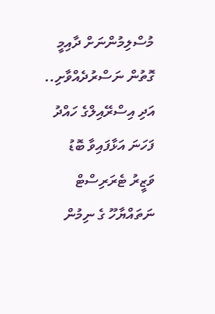މުސްލިމުންނަށް ދާއިމީ ގޮތުން ނަސްރުދެއްވާށި.. އަދި އިސްރޭއިލްގެ ހައްދު ފަހަނަ އަޅާފައިވާ ބޮޑު ވަޒީރު ޓެރަރިސްޓް ނަތައްޔާހޫ ގެ ނިމުން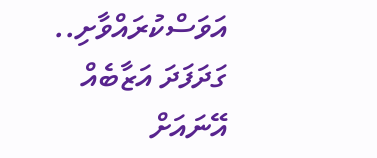އަވަސްކުރައްވާށި.. ގަދަފަދަ އަޒާބެއް އޭނައަށް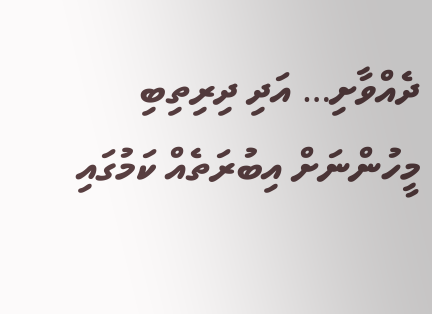ދެއްވާށި… އަދި ދިރިތިބި މީހުންނަށް އިބުރަތެއް ކަމުގައި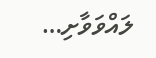ލައްވަވާށި…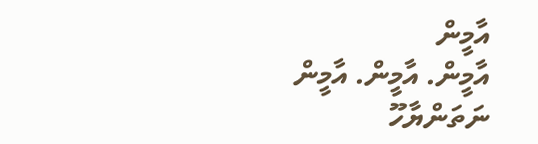އާމީން
އާމީން. އާމީން. އާމީން
ނަތަންޔާހޫ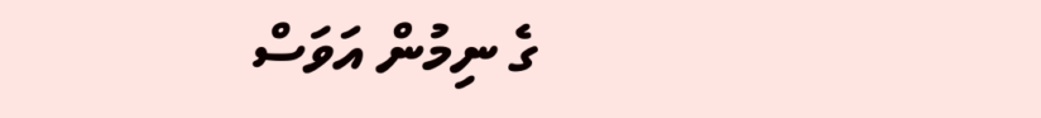ގެ ނިމުން އަވަސް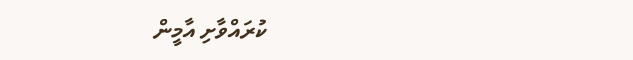ކުރައްވާށި އާމީން